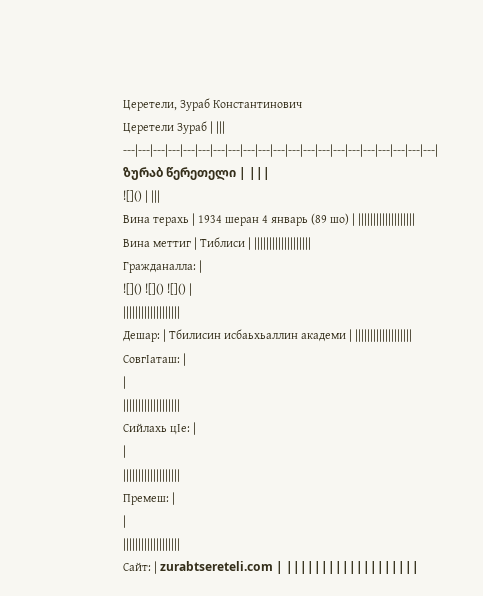Церетели, Зураб Константинович
Церетели Зураб | |||
---|---|---|---|---|---|---|---|---|---|---|---|---|---|---|---|---|---|---|---|---|
ზურაბ წერეთელი | |||
![]() | |||
Вина терахь | 1934 шеран 4 январь (89 шо) | |||||||||||||||||||
Вина меттиг | Тиблиси | |||||||||||||||||||
Гражданалла: |
![]() ![]() ![]() |
|||||||||||||||||||
Дешар: | Тбилисин исбаьхьаллин академи | |||||||||||||||||||
СовгӀаташ: |
|
|||||||||||||||||||
Сийлахь цӀе: |
|
|||||||||||||||||||
Премеш: |
|
|||||||||||||||||||
Сайт: | zurabtsereteli.com | |||||||||||||||||||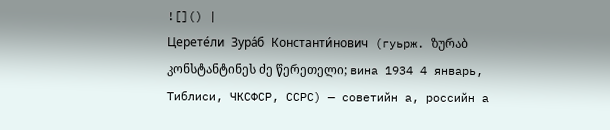![]() |
Церете́ли Зура́б Константи́нович (гуьрж. ზურაბ კონსტანტინეს ძე წერეთელი; вина 1934 4 январь, Тиблиси, ЧКСФСР, ССРС) — советийн а, российн а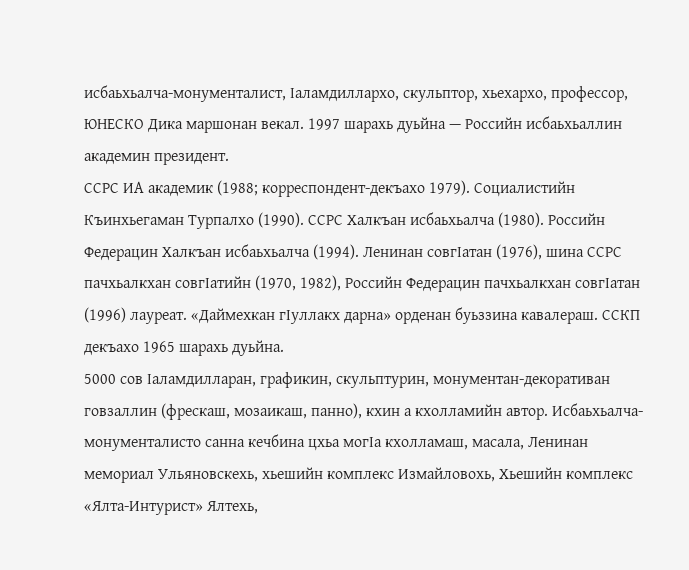исбаьхьалча-монументалист, Ӏаламдиллархо, скульптор, хьехархо, профессор, ЮНЕСКО Дика маршонан векал. 1997 шарахь дуьйна — Российн исбаьхьаллин академин президент.
ССРС ИА академик (1988; корреспондент-декъахо 1979). Социалистийн Къинхьегаман Турпалхо (1990). ССРС Халкъан исбаьхьалча (1980). Российн Федерацин Халкъан исбаьхьалча (1994). Ленинан совгӀатан (1976), шина ССРС пачхьалкхан совгӀатийн (1970, 1982), Российн Федерацин пачхьалкхан совгӀатан (1996) лауреат. «Даймехкан гӀуллакх дарна» орденан буьззина кавалераш. ССКП декъахо 1965 шарахь дуьйна.
5000 сов Ӏаламдилларан, графикин, скульптурин, монументан-декоративан говзаллин (фрескаш, мозаикаш, панно), кхин а кхолламийн автор. Исбаьхьалча-монументалисто санна кечбина цхьа могӀа кхолламаш, масала, Ленинан мемориал Ульяновскехь, хьешийн комплекс Измайловохь, Хьешийн комплекс «Ялта-Интурист» Ялтехь,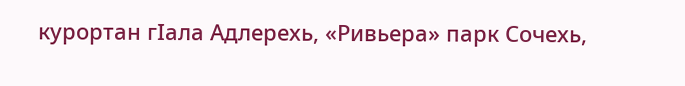курортан гӀала Адлерехь, «Ривьера» парк Сочехь,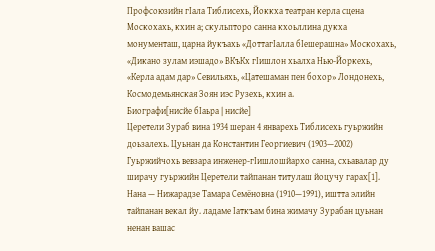Профсоюзийн гӀала Тиблисехь, Йоккха театран керла сцена Москохахь, кхин а; скульпторо санна кхоьллина дукха монументаш, царна йукъахь «ДоттагӀалла бӀешерашна» Москохахь, «Дикано зулам иэшадо» ВКъКх гӀишлон хьалха Нью-Йоркехь, «Керла адам дар» Севильяхь, «Цатешаман пен бохор» Лондонехь, Космодемьянская Зоян иэс Рузехь, кхин а.
Биографи[нисйе бӀаьра | нисйе]
Церетели Зураб вина 1934 шеран 4 январехь Тиблисехь гуьржийн доьзалехь. Цуьнан да Константин Георгиевич (1903—2002) Гуьржийчохь вевзара инженер-гӀишлошйархо санна, схьавалар ду ширачу гуьржийн Церетели тайпанан титулаш йоцучу гарах[1]. Нана — Нижарадзе Тамара Семёновна (1910—1991), иштта элийн тайпанан векал йу. ладаме Ӏаткъам бина жимачу Зурабан цуьнан ненан вашас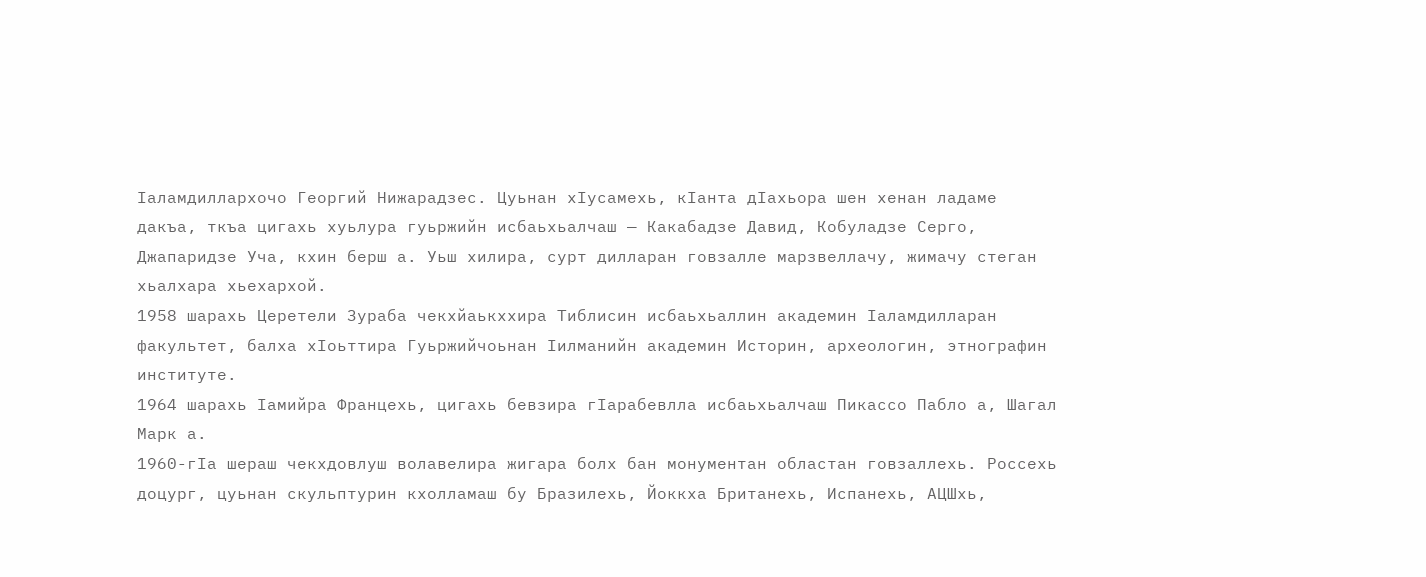Ӏаламдиллархочо Георгий Нижарадзес. Цуьнан хӀусамехь, кӀанта дӀахьора шен хенан ладаме дакъа, ткъа цигахь хуьлура гуьржийн исбаьхьалчаш — Какабадзе Давид, Кобуладзе Серго, Джапаридзе Уча, кхин берш а. Уьш хилира, сурт дилларан говзалле марзвеллачу, жимачу стеган хьалхара хьехархой.
1958 шарахь Церетели Зураба чекхйаькххира Тиблисин исбаьхьаллин академин Ӏаламдилларан факультет, балха хӀоьттира Гуьржийчоьнан Ӏилманийн академин Историн, археологин, этнографин институте.
1964 шарахь Ӏамийра Францехь, цигахь бевзира гӀарабевлла исбаьхьалчаш Пикассо Пабло а, Шагал Марк а.
1960-гӀа шераш чекхдовлуш волавелира жигара болх бан монументан областан говзаллехь. Россехь доцург, цуьнан скульптурин кхолламаш бу Бразилехь, Йоккха Британехь, Испанехь, АЦШхь,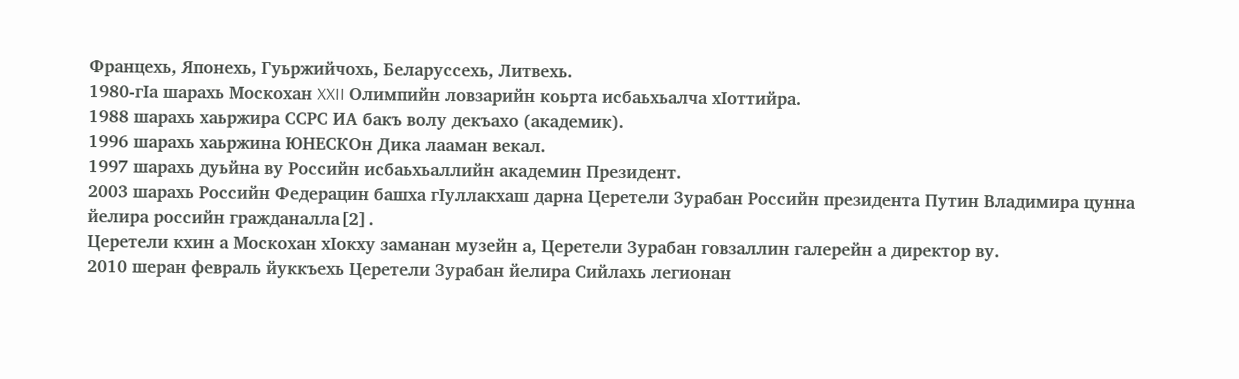Францехь, Японехь, Гуьржийчохь, Беларуссехь, Литвехь.
1980-гӀа шарахь Москохан XXII Олимпийн ловзарийн коьрта исбаьхьалча хӀоттийра.
1988 шарахь хаьржира ССРС ИА бакъ волу декъахо (академик).
1996 шарахь хаьржина ЮНЕСКОн Дика лааман векал.
1997 шарахь дуьйна ву Российн исбаьхьаллийн академин Президент.
2003 шарахь Российн Федерацин башха гӀуллакхаш дарна Церетели Зурабан Российн президента Путин Владимира цунна йелира российн гражданалла[2].
Церетели кхин а Москохан хӀокху заманан музейн а, Церетели Зурабан говзаллин галерейн а директор ву.
2010 шеран февраль йуккъехь Церетели Зурабан йелира Сийлахь легионан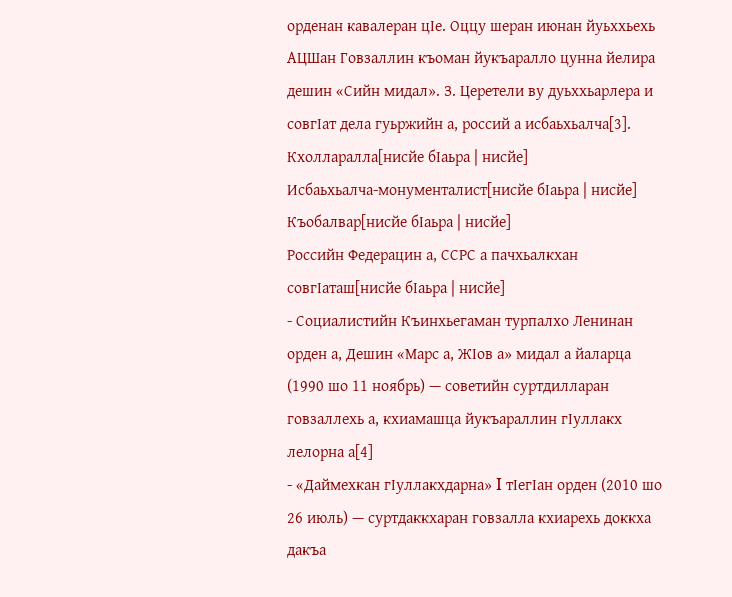орденан кавалеран цӀе. Оццу шеран июнан йуьххьехь АЦШан Говзаллин къоман йукъаралло цунна йелира дешин «Сийн мидал». З. Церетели ву дуьххьарлера и совгӀат дела гуьржийн а, россий а исбаьхьалча[3].
Кхолларалла[нисйе бӀаьра | нисйе]
Исбаьхьалча-монументалист[нисйе бӀаьра | нисйе]
Къобалвар[нисйе бӀаьра | нисйе]
Российн Федерацин а, ССРС а пачхьалкхан совгӀаташ[нисйе бӀаьра | нисйе]
- Социалистийн Къинхьегаман турпалхо Ленинан орден а, Дешин «Марс а, ЖӀов а» мидал а йаларца (1990 шо 11 ноябрь) — советийн суртдилларан говзаллехь а, кхиамашца йукъараллин гӀуллакх лелорна а[4]
- «Даймехкан гӀуллакхдарна» I тӀегӀан орден (2010 шо 26 июль) — суртдаккхаран говзалла кхиарехь доккха дакъа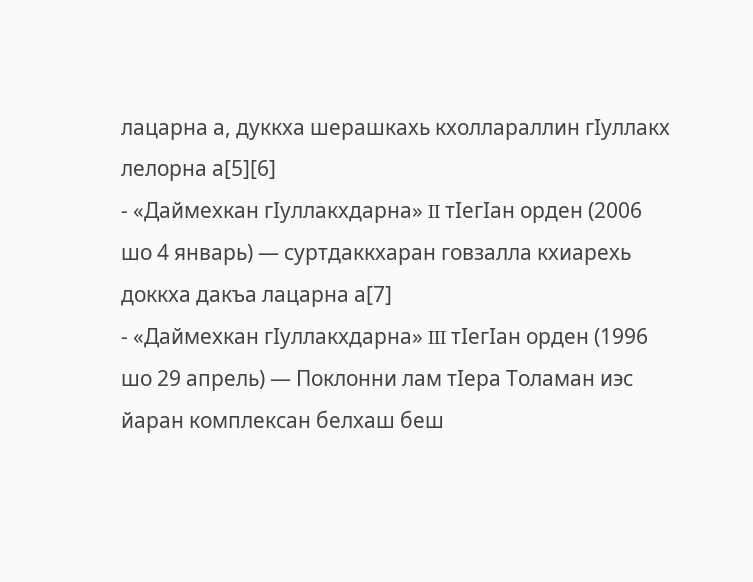лацарна а, дуккха шерашкахь кхоллараллин гӀуллакх лелорна а[5][6]
- «Даймехкан гӀуллакхдарна» II тӀегӀан орден (2006 шо 4 январь) — суртдаккхаран говзалла кхиарехь доккха дакъа лацарна а[7]
- «Даймехкан гӀуллакхдарна» III тӀегӀан орден (1996 шо 29 апрель) — Поклонни лам тӀера Толаман иэс йаран комплексан белхаш беш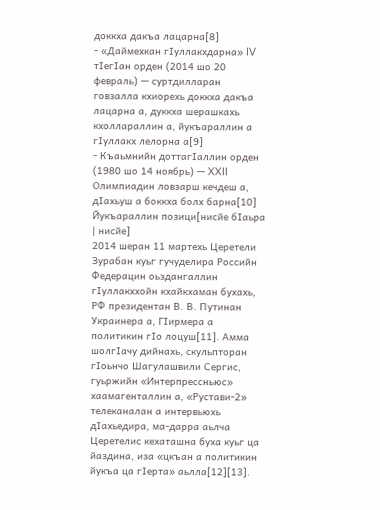доккха дакъа лацарна[8]
- «Даймехкан гӀуллакхдарна» IV тӀегӀан орден (2014 шо 20 февраль) — суртдилларан говзалла кхиорехь доккха дакъа лацарна а, дуккха шерашкахь кхоллараллин а, йукъараллин а гӀуллакх лелорна а[9]
- Къаьмнийн доттагӀаллин орден (1980 шо 14 ноябрь) — XXII Олимпиадин ловзарш кечдеш а, дӀахьуш а боккха болх барна[10]
Йукъараллин позици[нисйе бӀаьра | нисйе]
2014 шеран 11 мартехь Церетели Зурабан куьг гучуделира Российн Федерацин оьздангаллин гӀуллакххойн кхайкхаман бухахь, РФ президентан В. В. Путинан Украинера а, ГӀирмера а политикин гӀо лоцуш[11]. Амма шолгӀачу дийнахь, скульпторан гӀоьнчо Шагулашвили Сергис, гуьржийн «Интерпрессньюс» хаамагенталлин а, «Рустави-2» телеканалан а интервьюхь дӀахьедира, ма-дарра аьлча Церетелис кехаташна буха куьг ца йаздина, иза «цкъан а политикин йукъа ца гӀерта» аьлла[12][13].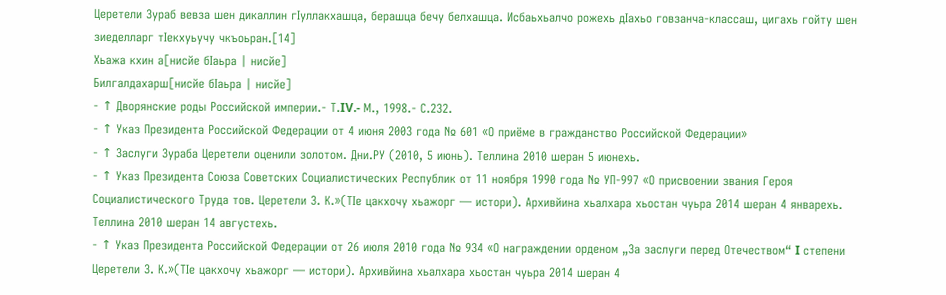Церетели Зураб вевза шен дикаллин гӀуллакхашца, берашца бечу белхашца. Исбаьхьалчо рожехь дӀахьо говзанча-классаш, цигахь гойту шен зиеделларг тӀекхуьучу чкъоьран.[14]
Хьажа кхин а[нисйе бӀаьра | нисйе]
Билгалдахарш[нисйе бӀаьра | нисйе]
- ↑ Дворянские роды Российской империи.- Т.IV.- М., 1998.- С.232.
- ↑ Указ Президента Российской Федерации от 4 июня 2003 года № 601 «О приёме в гражданство Российской Федерации»
- ↑ Заслуги Зураба Церетели оценили золотом. Дни.РУ (2010, 5 июнь). Теллина 2010 шеран 5 июнехь.
- ↑ Указ Президента Союза Советских Социалистических Республик от 11 ноября 1990 года № УП-997 «О присвоении звания Героя Социалистического Труда тов. Церетели З. К.»(ТӀе цакхочу хьажорг — истори). Архивйина хьалхара хьостан чуьра 2014 шеран 4 январехь. Теллина 2010 шеран 14 августехь.
- ↑ Указ Президента Российской Федерации от 26 июля 2010 года № 934 «О награждении орденом „За заслуги перед Отечеством“ I степени Церетели З. К.»(ТӀе цакхочу хьажорг — истори). Архивйина хьалхара хьостан чуьра 2014 шеран 4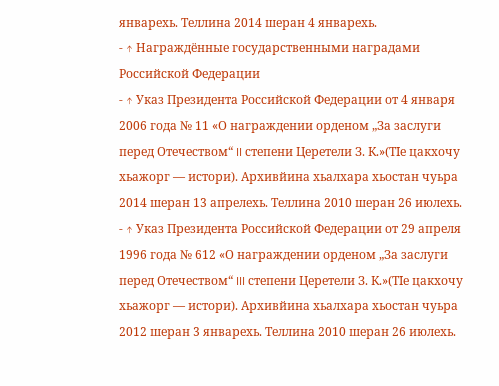январехь. Теллина 2014 шеран 4 январехь.
- ↑ Награждённые государственными наградами Российской Федерации
- ↑ Указ Президента Российской Федерации от 4 января 2006 года № 11 «О награждении орденом „За заслуги перед Отечеством“ II степени Церетели З. К.»(ТӀе цакхочу хьажорг — истори). Архивйина хьалхара хьостан чуьра 2014 шеран 13 апрелехь. Теллина 2010 шеран 26 июлехь.
- ↑ Указ Президента Российской Федерации от 29 апреля 1996 года № 612 «О награждении орденом „За заслуги перед Отечеством“ III степени Церетели З. К.»(ТӀе цакхочу хьажорг — истори). Архивйина хьалхара хьостан чуьра 2012 шеран 3 январехь. Теллина 2010 шеран 26 июлехь.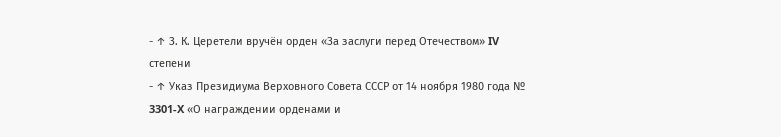- ↑ З. К. Церетели вручён орден «За заслуги перед Отечеством» IV степени
- ↑ Указ Президиума Верховного Совета СССР от 14 ноября 1980 года № 3301-X «О награждении орденами и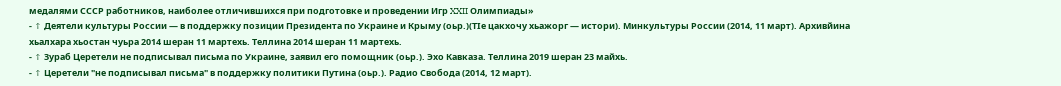медалями СССР работников, наиболее отличившихся при подготовке и проведении Игр XXII Олимпиады»
- ↑ Деятели культуры России — в поддержку позиции Президента по Украине и Крыму (оьр.)(ТӀе цакхочу хьажорг — истори). Минкультуры России (2014, 11 март). Архивйина хьалхара хьостан чуьра 2014 шеран 11 мартехь. Теллина 2014 шеран 11 мартехь.
- ↑ Зураб Церетели не подписывал письма по Украине, заявил его помощник (оьр.). Эхо Кавказа. Теллина 2019 шеран 23 майхь.
- ↑ Церетели "не подписывал письма" в поддержку политики Путина (оьр.). Радио Свобода (2014, 12 март).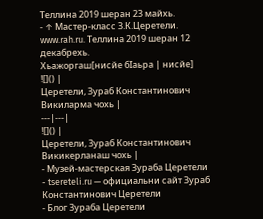Теллина 2019 шеран 23 майхь.
- ↑ Мастер-класс З.К.Церетели. www.rah.ru. Теллина 2019 шеран 12 декабрехь.
Хьажоргаш[нисйе бӀаьра | нисйе]
![]() |
Церетели, Зураб Константинович Викиларма чохь |
---|---|
![]() |
Церетели, Зураб Константинович Викикерланаш чохь |
- Музей-мастерская Зураба Церетели
- tsereteli.ru — официальни сайт Зураб Константинович Церетели
- Блог Зураба Церетели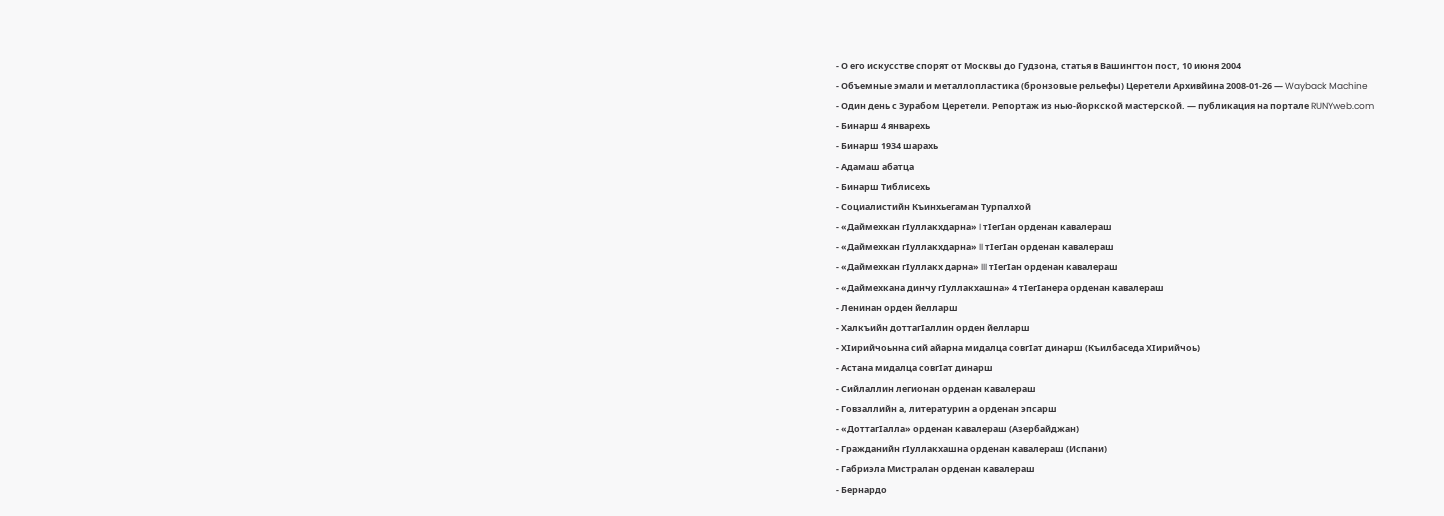- О его искусстве спорят от Москвы до Гудзона, статья в Вашингтон пост, 10 июня 2004
- Объемные эмали и металлопластика (бронзовые рельефы) Церетели Архивйина 2008-01-26 — Wayback Machine
- Один день с Зурабом Церетели. Репортаж из нью-йоркской мастерской. — публикация на портале RUNYweb.com
- Бинарш 4 январехь
- Бинарш 1934 шарахь
- Адамаш абатца
- Бинарш Тиблисехь
- Социалистийн Къинхьегаман Турпалхой
- «Даймехкан гӀуллакхдарна» I тӀегӀан орденан кавалераш
- «Даймехкан гӀуллакхдарна» II тӀегӀан орденан кавалераш
- «Даймехкан гӀуллакх дарна» III тӀегӀан орденан кавалераш
- «Даймехкана динчу гӀуллакхашна» 4 тӀегӀанера орденан кавалераш
- Ленинан орден йелларш
- Халкъийн доттагӀаллин орден йелларш
- ХӀирийчоьнна сий айарна мидалца совгӀат динарш (Къилбаседа ХӀирийчоь)
- Астана мидалца совгӀат динарш
- Сийлаллин легионан орденан кавалераш
- Говзаллийн а, литературин а орденан эпсарш
- «ДоттагӀалла» орденан кавалераш (Азербайджан)
- Гражданийн гӀуллакхашна орденан кавалераш (Испани)
- Габриэла Мистралан орденан кавалераш
- Бернардо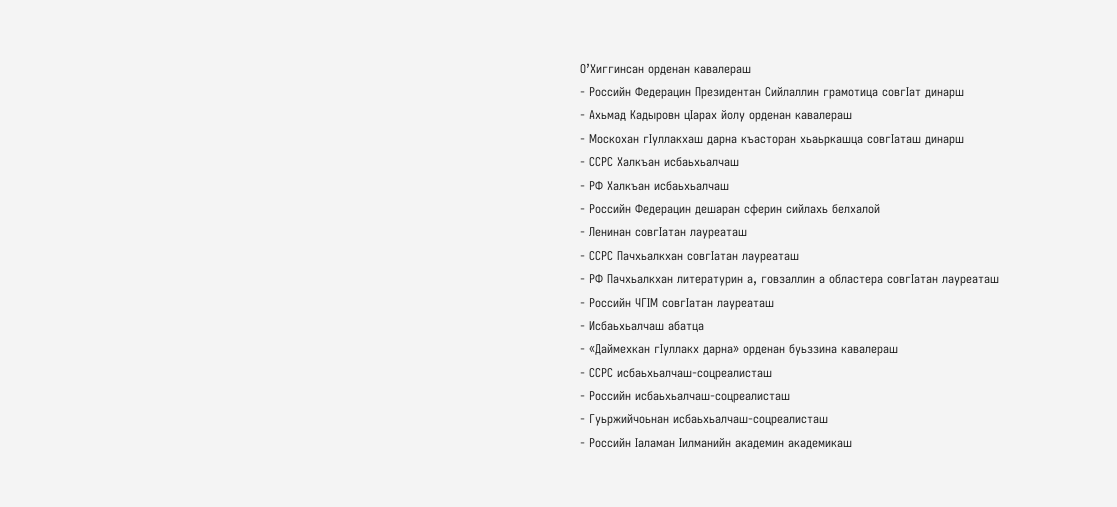О’Хиггинсан орденан кавалераш
- Российн Федерацин Президентан Сийлаллин грамотица совгӀат динарш
- Ахьмад Кадыровн цӀарах йолу орденан кавалераш
- Москохан гӀуллакхаш дарна къасторан хьаьркашца совгӀаташ динарш
- ССРС Халкъан исбаьхьалчаш
- РФ Халкъан исбаьхьалчаш
- Российн Федерацин дешаран сферин сийлахь белхалой
- Ленинан совгӀатан лауреаташ
- ССРС Пачхьалкхан совгӀатан лауреаташ
- РФ Пачхьалкхан литературин а, говзаллин а областера совгӀатан лауреаташ
- Российн ЧГӀМ совгӀатан лауреаташ
- Исбаьхьалчаш абатца
- «Даймехкан гӀуллакх дарна» орденан буьззина кавалераш
- ССРС исбаьхьалчаш-соцреалисташ
- Российн исбаьхьалчаш-соцреалисташ
- Гуьржийчоьнан исбаьхьалчаш-соцреалисташ
- Российн Ӏаламан Ӏилманийн академин академикаш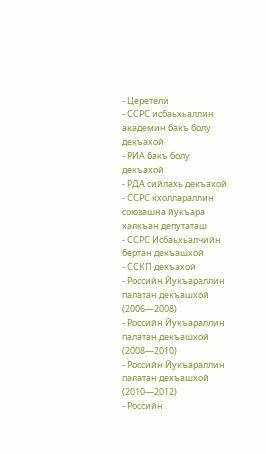- Церетели
- ССРС исбаьхьаллин академин бакъ болу декъахой
- РИА бакъ болу декъахой
- РДА сийлахь декъахой
- ССРС кхоллараллин союзашна йукъара халкъан депутаташ
- ССРС Исбаьхьалчийн бертан декъашхой
- ССКП декъахой
- Российн Йукъараллин палатан декъашхой (2006—2008)
- Российн Йукъараллин палатан декъашхой (2008—2010)
- Российн Йукъараллин палатан декъашхой (2010—2012)
- Российн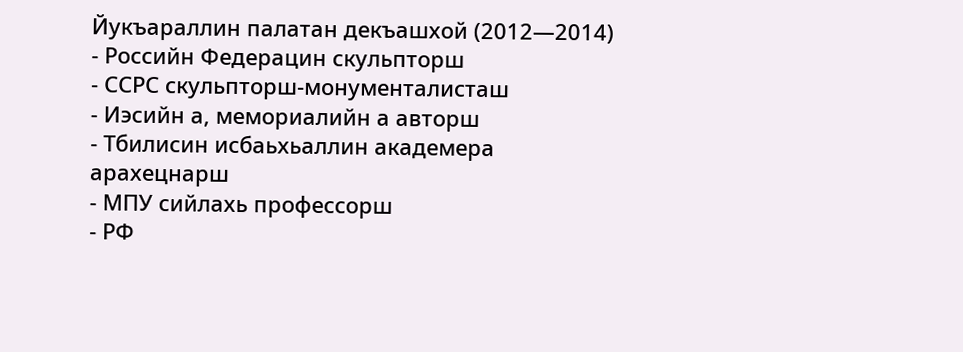Йукъараллин палатан декъашхой (2012—2014)
- Российн Федерацин скульпторш
- ССРС скульпторш-монументалисташ
- Иэсийн а, мемориалийн а авторш
- Тбилисин исбаьхьаллин академера арахецнарш
- МПУ сийлахь профессорш
- РФ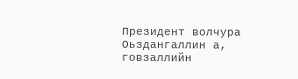Президент волчура Оьздангаллин а, говзаллийн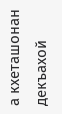а кхеташонан декъахой